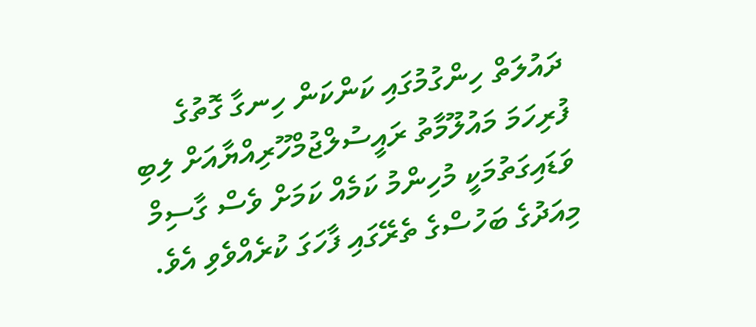ދައުލަތް ހިންގުމުގައި ކަންކަން ހިނގާ ގޮތުގެ ފުރިހަމަ މައުލޫމާތު ރައީސުލްޖުމްހޫރިއްޔާއަށް ލިބި ވަޑައިގަތުމަކީ މުހިންމު ކަމެއް ކަމަށް ވެސް ގާސިމް މިއަދުގެ ބަހުސްގެ ތެރޭގައި ފާހަގަ ކުރެއްވެވި އެވެ.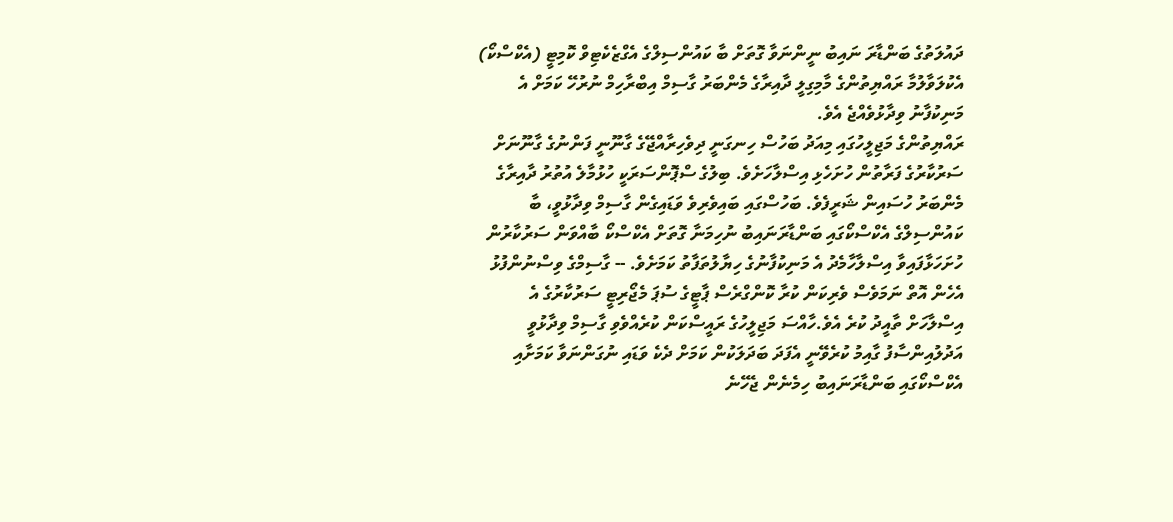ދައުލަތުގެ ބަންޑާރަ ނައިބު ނީންނަވާ ގޮތަށް ބާ ކައުންސިލްގެ އެގްޒެކެޓިވް ކޮމިޓީ (އެކްސްކޯ) އެކުލަވާލުމާ ރައްޔިތުންގެ މާމިގިލީ ދާއިރާގެ މެންބަރު ގާސިމް އިބްރާހިމް ނުރުހޭ ކަމަށް އެ މަނިކުފާނު ވިދާޅުވެއްޖެ އެވެ.
ރައްޔިތުންގެ މަޖިލީހުގައި މިއަދު ބަހުސް ހިނގަނީ ދިވެހިރާއްޖޭގެ ގާނޫނީ ފަންނުގެ ގާނޫނަށް ސަރުކާރުގެ ފަރާތުން ހުށަހެޅި އިސްލާހަށެވެ. ބިލުގެ ސްޕޮންސަރަކީ ހުޅުމާލެ އުތުރު ދާއިރާގެ މެންބަރު ހުސައިން ޝަރީފެވެ. ބަހުސްގައި ބައިވެރިވެ ވަޑައިގެން ގާސިމް ވިދާޅުވީ، ބާ ކައުންސިލްގެ އެކްސްކޯގައި ބަންޑާރަނައިބު ނުހިމަނާ ގޮތަށް އެކްސްކޯ ބާއްވަން ސަރުކާރުން ހުށަހަޅާފައިވާ އިސްލާހާމެދު އެ މަނިކުފާނުގެ ހިޔާލުތަފާތު ކަމަށެވެ. -- ގާސިމްގެ ވިސްނުންފުޅު އެހެން އޮތް ނަމަވެސް ވެރިކަން ކުރާ ކޮންގްރެސް ޕާޓީގެ ސުޕަ މެޖޯރިޓީ ސަރުކާރުގެ އެ އިސްލާހަށް ތާއީދު ކުރެ އެވެ.ހާއްސަ މަޖިލީހުގެ ރައީސްކަން ކުރެއްވެވި ގާސިމް ވިދާޅުވީ އަދުލުއިންސާފު ގާއިމު ކުރެވޭނީ އެފަދަ ބަދަލަކުން ކަމަށް ދެކެ ވަޑައި ނުގަންނަވާ ކަމަށާއި އެކްސްކޯގައި ބަންޑާރަނައިބު ހިމެނެން ޖެހޭނެ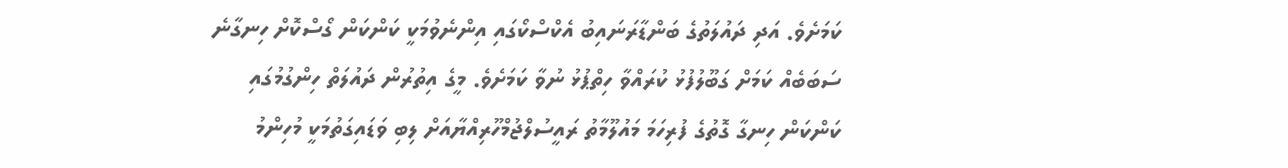ކަމަށެވެ. އަދި ދައުލަތުގެ ބަންޑާރަނައިބު އެކްސްކޯގައި އިންނެވުމަކީ ކަންކަން ގޯސްކޮށް ހިނގާނެ ސަބަބެއް ކަމަށް ގަބޫލުފުޅު ކުރައްވާ ހިތްޕުޅު ނުވާ ކަމަށެވެ. މީގެ އިތުރުން ދައުލަތް ހިންގުމުގައި ކަންކަން ހިނގާ ގޮތުގެ ފުރިހަމަ މައުލޫމާތު ރައީސުލްޖުމްހޫރިއްޔާއަށް ލިބި ވަޑައިގަތުމަކީ މުހިންމު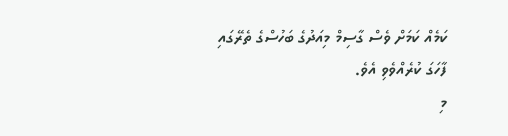ކަމެއް ކަމަށް ވެސް ގާސިމް މިއަދުގެ ބަހުސްގެ ތެރޭގައި ފާހަގަ ކުރެއްވެވި އެވެ.
މި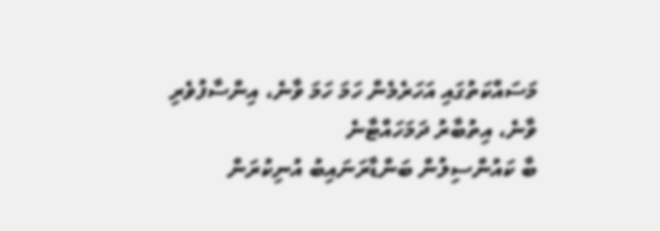މަސައްކަތުގައި އަހަރެމެން ހަމަ ހަމަ ވާނެ، އިންސާފުވެރި ވާނެ، އިތުބާރު ދަމަހައްޓާނެ
ބާ ކައުންސިލުން ބަންޑާރަނައިބު އުނިކުރަން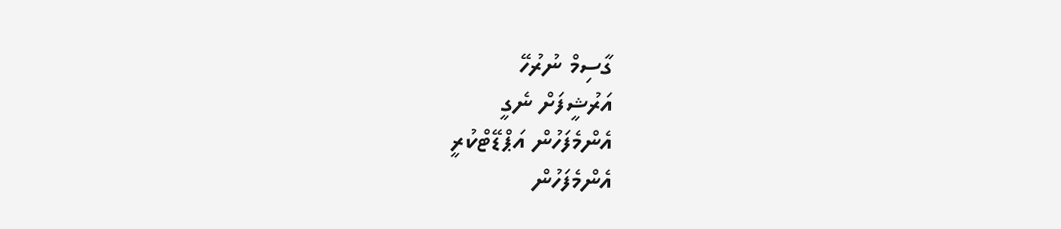ގާސިމް ނުރުހޭ
އަރުޝީފަށް ނެގީ
އެންމެފަހުން އަޕްޑޭޓްކުރީ
އެންމެފަހުން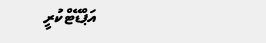އަޕްޑޭޓްކުރީ